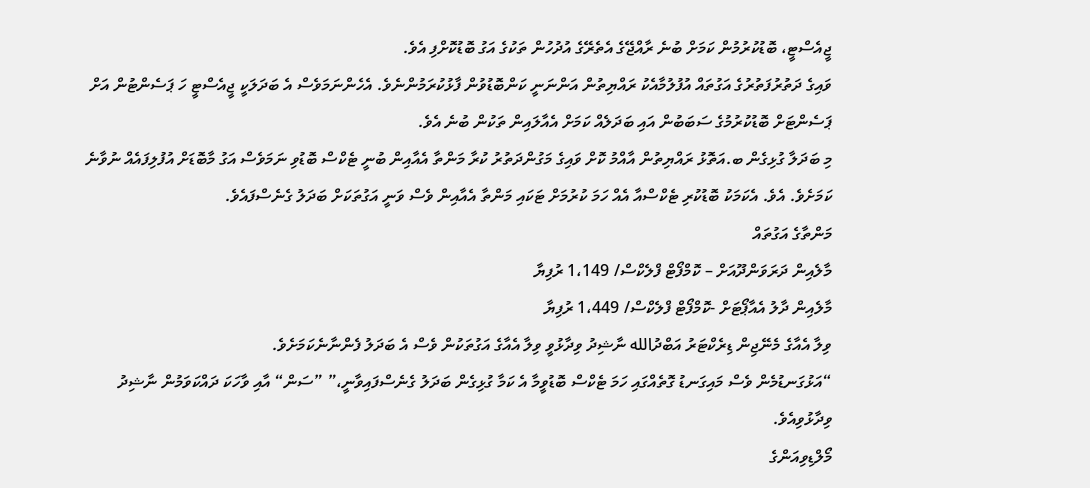ޖީއެސްޓީ، ބޮޑުކުރުމުން ކަމަށް ބުނެ ރާއްޖޭގެ އެތެރޭގެ އުދުހުން ތަކުގެ އަގު ބޮޑުކޮށްފި އެވެ.
ވައިގެ ދަތުރުފަތުރުގެ އަގުތައް އުފުލުމާއެކު ރައްޔިތުން އަންނަނީ ކަންބޮޑުވުން ފާޅުކުރަމުންނެވެ. އެހެންނަމަވެސް އެ ބަދަލަކީ ޖީއެސްޓީ ހަ ޕަސެންޓުން އަށް ޕަސެންޓަށް ބޮޑުކުރުމުގެ ސަބަބުން އައި ބަދަލެއް ކަމަށް އެއާލައިން ތަކުން ބުނެ އެވެ.
މި ބަދަލާ ގުޅިގެން ބ.އަތޮޅު ރައްޔިތުން އާއްމު ކޮށް ވައިގެ މަގުންދަތުރު ކުރާ މަންތާ އެއާއިން ބުނީ ޓެކްސް ބޮޑުވި ނަމަވެސް އަގު މާބޮޑަށް އުފުލިފައެއް ނުވާނެ ކަމަށެވެ. އެވެ. އެކަމަކު ބޮޑުކުރި ޓެކްސްއާ އެއް ހަމަ ކުރުމަށް ޓަކައި މަންތާ އެއާއިން ވެސް ވަނީ އަގުތަކަށް ބަދަލު ގެނެސްފައެވެ.
މަންތާގެ އަގުތައް
މާލެއިން ދަރަވަންދޫއަށް – ކޮމްފޯޓް ފްލެކްސް/ 1،149 ރުފިޔާ
މާލެއިން ދާލު އެއާޕޯޓަށް -ކޮމްފޯޓް ފްލެކްސް/ 1،449 ރުފިޔާ
ވިލާ އެއާގެ މެނޭޖިން ޑިރެކްޓަރު އަބްދުالله ނާޝިދު ވިދާޅުވީ ވިލާ އެއާގެ އަގުތަކުން ވެސް އެ ބަދަލު ފެންނާނެކަމަށެވެ.
“އަޅުގަނޑުމެން ވެސް މައިގަނޑު ގޮތެއްގައި ހަމަ ޓެކްސް ބޮޑުވީމާ އެ ކަމާ ގުޅިގެން ބަދަލު ގެނެސްފައިވާނީ،” ”ސަން“ އާއި ވާހަކަ ދައްކަވަމުން ނާޝިދު ވިދާޅުވިއެވެ.
މޯލްޑިވިއަންގެ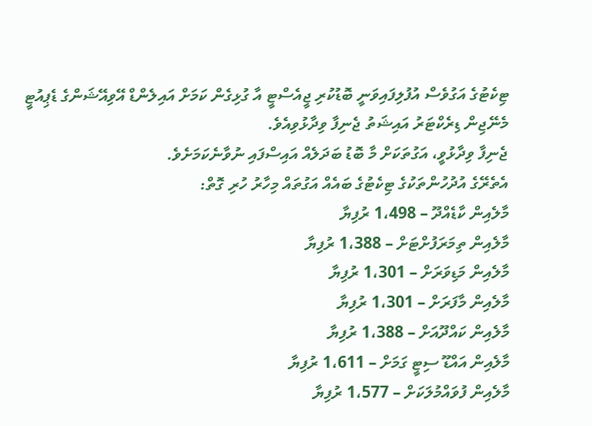ޓިކެޓުގެ އަގުވެސް އުފުލިފައިވަނީ ބޮޑުކުރި ޖީއެސްޓީ އާ ގުޅިގެން ކަމަށް އައިލެންޑް އޭވިއޭޝަންގެ ޑެޕިއުޓީ މެނޭޖިން ޑިރެކްޓަރު އައިޝަތު ޖެނިފާ ވިދާޅުވިއެވެ.
ޖެނިފާ ވިދާޅުވީ، އަގުތަކަށް މާ ބޮޑު ބަދަލެއް އައިސްފައި ނުވާނެކަމަށެވެ.
އެތެރޭގެ އުދުހުންތަކުގެ ޓިކެޓުގެ ބައެއް އަގުތައް މިހާރު ހުރި ގޮތް:
މާލެއިން ކާޑެއްދޫ – 1،498 ރުފިޔާ
މާލެއިން ތިމަރަފުށްޓަށް – 1،388 ރުފިޔާ
މާލެއިން މަޑިވަރަށް – 1،301 ރުފިޔާ
މާލެއިން މާފަރަށް – 1،301 ރުފިޔާ
މާލެއިން ކައްދޫއަށް – 1،388 ރުފިޔާ
މާލެއިން އައްޑޫ ސިޓީ ގަމަށް – 1،611 ރުފިޔާ
މާލެއިން ފުވައްމުލަކަށް – 1،577 ރުފިޔާ